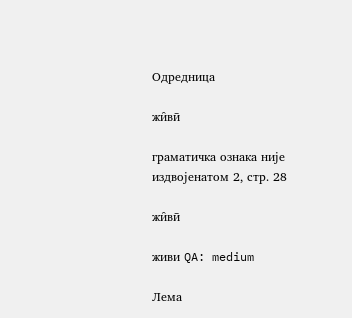Одредница

жи̑вӣ

граматичка ознака није издвојенатом 2, стр. 28

жи̑вӣ

живи QA: medium

Лема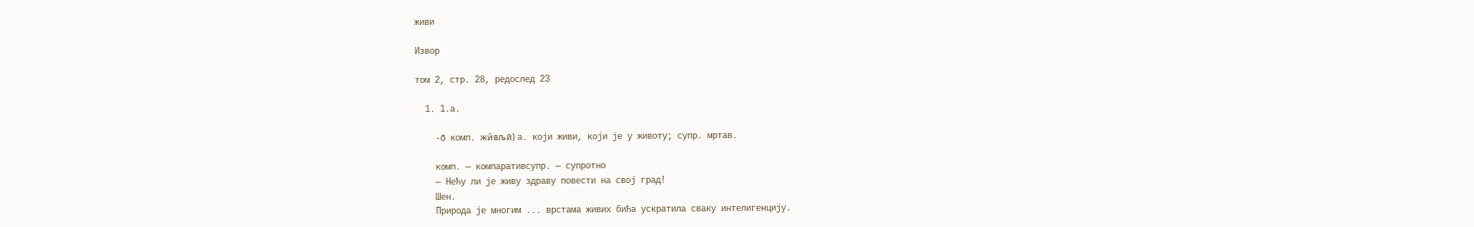живи

Извор

том 2, стр. 28, редослед 23

  1. 1.а.

    -о̄ комп. жи̏вљӣ) а. који живи, који је у животу; супр. мртав.

    комп. — компаративсупр. — супротно
    — Нећу ли је живу здраву повести на свој град!
    Шен.
    Природа је многим ... врстама живих бића ускратила сваку интелигенцију.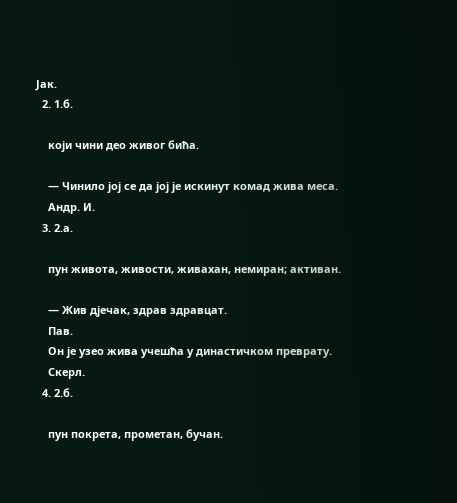Јак.
  2. 1.б.

    који чини део живог бића.

    — Чинило јој се да јој је искинут комад жива меса.
    Андр. И.
  3. 2.а.

    пун живота, живости, живахан, немиран; активан.

    — Жив дјечак, здрав здравцат.
    Пав.
    Он је узео жива учешћа у династичком преврату.
    Скерл.
  4. 2.б.

    пун покрета, прометан, бучан.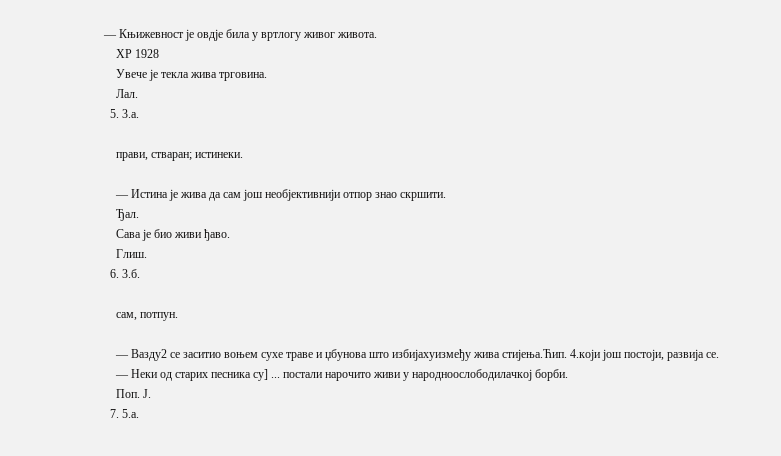— Књижевност је овдје била у вртлогу живог живота.
    ХР 1928
    Увече је текла жива трговина.
    Лал.
  5. 3.а.

    прави, стваран; истинеки.

    — Истина је жива да сам још необјективнији отпор знао скршити.
    Ђал.
    Сава је био живи ђаво.
    Глиш.
  6. 3.б.

    сам, потпун.

    — Вазду2 се заситио воњем сухе траве и џбунова што избијахуизмеђу жива стијења.Ћип. 4.који још постоји, развија се.
    — Неки од старих песника су] ... постали нарочито живи у народноослободилачкој борби.
    Поп. Ј.
  7. 5.а.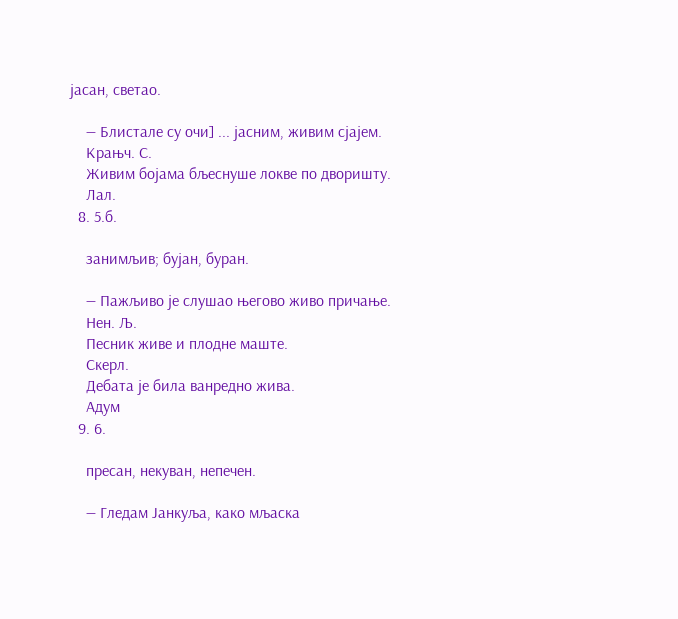јасан, светао.

    — Блистале су очи] ... јасним, живим сјајем.
    Крањч. С.
    Живим бојама бљеснуше локве по дворишту.
    Лал.
  8. 5.б.

    занимљив; бујан, буран.

    — Пажљиво је слушао његово живо причање.
    Нен. Љ.
    Песник живе и плодне маште.
    Скерл.
    Дебата је била ванредно жива.
    Адум
  9. 6.

    пресан, некуван, непечен.

    — Гледам Јанкуља, како мљаска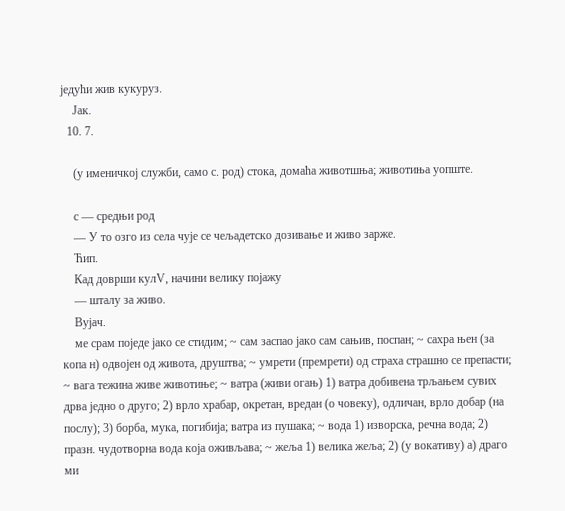једући жив кукуруз.
    Јак.
  10. 7.

    (у именичкој служби, само с. род) стока, домаћа животшња; животиња уопште.

    с — средњи род
    — У то озго из села чује се чељадетско дозивање и живо зарже.
    Ћип.
    Кад доврши кулV, начини велику појажу
    — шталу за живо.
    Вујач.
    ме срам поједе јако се стидим; ~ сам заспао јако сам сањив, поспан; ~ сахра њен (за копа н) одвојен од живота, друштва; ~ умрети (премрети) од страха страшно се препасти; ~ вага тежина живе животиње; ~ ватра (живи огањ) 1) ватра добивена трљањем сувих дрва једно о друго; 2) врло храбар, окретан, вредан (о човеку), одличан, врло добар (на послу); 3) борба, мука, погибија; ватра из пушака; ~ вода 1) изворска, речна вода; 2) празн. чудотворна вода која оживљава; ~ жеља 1) велика жеља; 2) (у вокативу) а) драго ми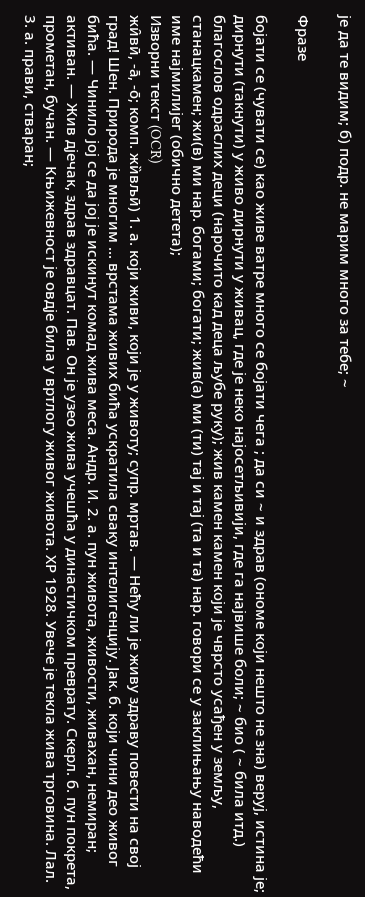је да те видим; б) подр. не марим много за тебе; ~

Фразе

бојати се (чувати се) као живе ватре много се бојати чега ; да си ~ и здрав (ономе који нешто не зна) веруј, истина је; дирнути (такнути) у живо дирнути у живац, где је неко најосетљивији, где га највише боли; ~ био ( ~ била итд.) благослов одраслих деци (нарочито кад деца љубе руку); жив камен камен који је чврсто усађен у земљу, станацкамен; жи(в) ми нар. богами; богати; жив(а) ми (ти) тај и тај (та и та) нар. говори се у заклињању наводећи име најмилијег (обично детета);
Изворни текст (OCR)
жи̑вӣ, -а̄, -о̄; комп. жи̏вљӣ) 1. а. који живи, који је у животу; супр. мртав. — Нећу ли је живу здраву повести на свој град! Шен. Природа је многим ... врстама живих бића ускратила сваку интелигенцију. Јак. б. који чини део живог бића. — Чинило јој се да јој је искинут комад жива меса. Андр. И. 2. а. пун живота, живости, живахан, немиран; активан. — Жив дјечак, здрав здравцат. Пав. Он је узео жива учешћа у династичком преврату. Скерл. б. пун покрета, прометан, бучан. — Књижевност је овдје била у вртлогу живог живота. ХР 1928. Увече је текла жива трговина. Лал. 3. а. прави, стваран;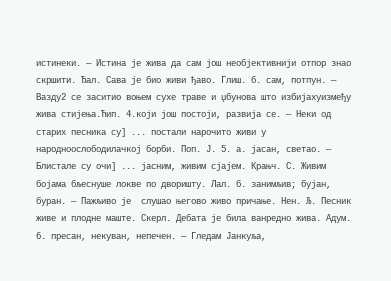истинеки. — Истина је жива да сам још необјективнији отпор знао скршити. Ђал. Сава је био живи ђаво. Глиш. б. сам, потпун. — Вазду2 се заситио воњем сухе траве и џбунова што избијахуизмеђу жива стијења.Ћип. 4.који још постоји, развија се. — Неки од старих песника су] ... постали нарочито живи у народноослободилачкој борби. Поп. Ј. 5. а. јасан, светао. — Блистале су очи] ... јасним, живим сјајем. Крањч. С. Живим бојама бљеснуше локве по дворишту. Лал. б. занимљив; бујан, буран. — Пажљиво је  слушао његово живо причање. Нен. Љ. Песник живе и плодне маште. Скерл. Дебата је била ванредно жива. Адум. 6. пресан, некуван, непечен. — Гледам Јанкуља,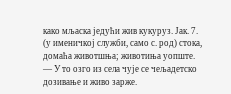како мљаска једући жив кукуруз. Јак. 7. (у именичкој служби, само с. род) стока, домаћа животшња; животиња уопште. — У то озго из села чује се чељадетско дозивање и живо зарже.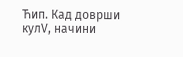Ћип. Кад доврши кулV, начини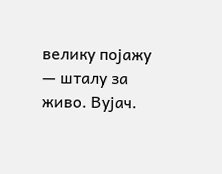велику појажу — шталу за живо. Вујач.